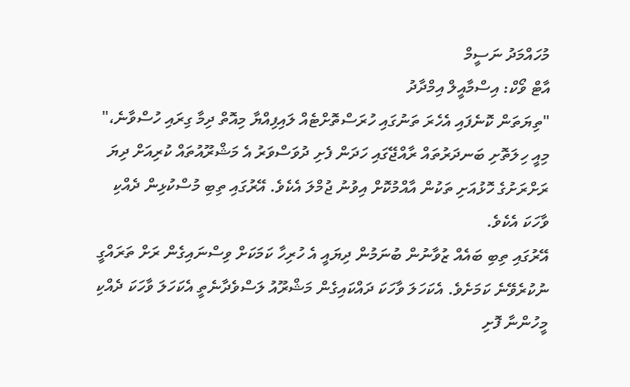މުހައްމަދު ނަސީމް
އާޓް ވޯކް: އިސްމާއީލް އިމްދާދު
"ތިޔަތަން ކޮނެފައި އެހެރަ ތަނުގައި ހުރަސްތޮށްޓެއް ލައިފިއްޔާ މިއޮތް ދިމާ ގިރައި ހުސްވާނެ،" މިއީ ހިލަތޮށި ބަނދަރުތައް ރާއްޖޭގައި ހަދަން ފެށި ދުވަސްވަރު އެ މަޝްރޫއުތައް ކުރިއަށް ދިޔަ ރަށްރަށުގެ ހޮޅުއަށި ތަކުން އާއްމުކޮށް އިވުނު ޖުމްލަ އެކެވެ. އޭރުގައި ތިބި މުސްކުޅިން ދެއްކި ވާހަކަ އެކެވެ.
އޭރުގައި ތިބި ބައެއް ޒުވާނުން ބުނަމުން ދިޔައީ އެ ހުރިހާ ކަމަކަށް ވިސްނައިގެން ރަށް ތަރައްގީ ނުކުރެވޭނެ ކަމަށެވެ. އެކަހަލަ ވާހަކަ ދައްކައިގެން މަޝްރޫއު ލަސްވެދާނެތީ އެކަހަލަ ވާހަކަ ދެއްކި މީހުންނާ ފޮށި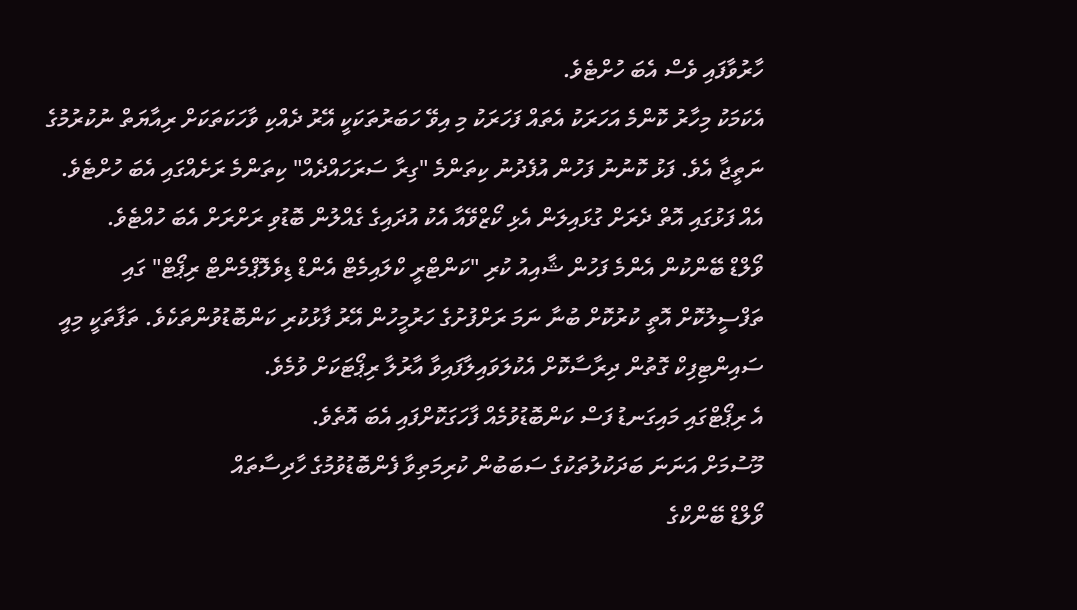ހާރުވާފައި ވެސް އެބަ ހުށްޓެވެ.
އެކަމަކު މިހާރު ކޮންމެ އަހަރަކު އެތައް ފަހަރަކު މި އިވޭ ހަބަރުތަކަކީ އޭރު ދެއްކި ވާހަކަތަކަށް ރިއާޔަތް ނުކުރުމުގެ ނަތީޖާ އެވެ. ފަޅު ކޮނުނު ފަހުން އުފެދުނު ކިތަންމެ "ގިރާ ސަރަހައްދެއް" ކިތަންމެ ރަށެއްގައި އެބަ ހުށްޓެވެ. އެއް ފަޅުގައި އޮތް ދެރަށް ގުޅައިލަން އެޅި ކޯޒްވޭއާ އެކު އުދައިގެ ގެއްލުން ބޮޑުވި ރަށްރަށް އެބަ ހުއްޓެވެ.
ވޯލްޑް ބޭންކުން އެންމެ ފަހުން ޝާއިއު ކުރި "ކަންޓްރީ ކްލައިމެޓް އެންޑް ޑިވެލޮޕްމެންޓް ރިޕޯޓް" ގައި ތަފްސީލުކޮށް އޮތީ ކުރުކޮށް ބުނާ ނަމަ ރަށްފުށުގެ ހަރުމީހުން އޭރު ފާޅުކުރި ކަންބޮޑުވުންތަކެވެ. ތަފާތަކީ މިއީ ސައިންޓިފިކް ގޮތުން ދިރާސާކޮށް އެކުލަވައިލާފައިވާ އާރުލާ ރިޕޯޓަކަށް ވުމެވެ.
އެ ރިޕޯޓްގައި މައިގަނޑު ފަސް ކަންބޮޑުވުމެއް ފާހަގަކޮށްފައި އެބަ އޮތެވެ.
މޫސުމަށް އަނަނަ ބަދަކުލުތަކުގެ ސަބަބުން ކުރިމަތިވާ ފެންބޮޑުވުމުގެ ހާދިސާތައް
ވޯލްޑް ބޭންކްގެ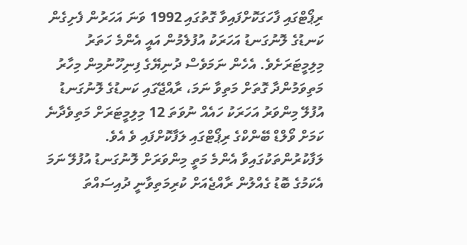ރިޕޯޓްގައި ފާހަގަކޮށްފައިވާ ގޮތުގައި 1992 ވަނަ އަހަރުން ފެށިގެން ކަނޑުގެ ލޮނުގަނޑު އަހަރަކު އުފުލެމުން އައީ އެންމެ ހަތަރު މިލިމީޓަރަށެވެ. އެހެން ނަމަވެސް ދުނިޔޭގެ ފިނިހޫނުމިން މިހާރު މަތިވަމުންދާ ގޮތަށް މަތިވާ ނަމަ، ރާއްޖޭގައި ކަނޑުގެ ލޮނުގަނޑު އުފުލޭ މިންވަރު އަހަރަކު ހައެއް ނުވަތަ 12 މިލިމީޓަރަށް މަތިވެދާނެ ކަމަށް ވޯލްޑް ބޭންކްގެ ރިޕޯޓްގައި ލަފާކޮށްފައި ވެ އެވެ.
ލަފާކުރުންތަކުގައިވާ އެންމެ މަތީ މިންވަރަށް ލޮނުގަނޑު އުފުލޭ ނަމަ އެކަމުގެ ބޮޑު ގެއްލުން ރާއްޖެއަށް ކުރިމަތިވާނީ ދުއިސައްތަ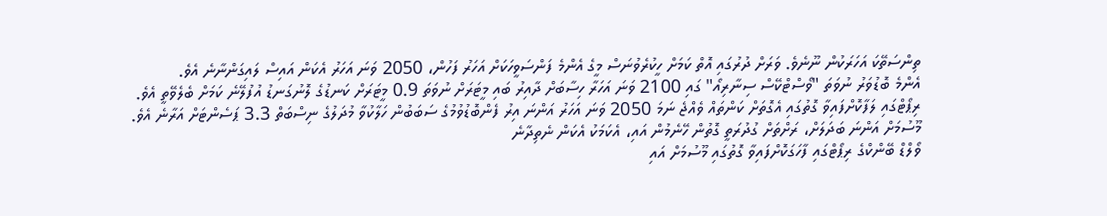ތިންސަތޭކަ އަހަރަކުން ނޫނެވެ. ވަރަށް ދުރުގައި އޮތް ކަމަށް ހީކުރެވުނަސް މީގެ އެންމެ ފަންސަވީހަކަށް އަހަރު ފަހުން، 2050 ވަނަ އަހަރު އެކަން އައިސް ލައިގަންނާނެ އެވެ.
އެންމެ ބޮޑުވަރު ނުވަތަ "ވޯސްޓްކޭސް ސިނާރިއޯ" ގައި 2100 ވަނަ އަހަރާ ހިސާބަށް ދާއިރު ބައި މީޓަރަށް ނުވަތަ 0.9 މީޓަރަށް ކަނޑުގެ ލޮނުގަނޑު އުފުލޭނެ ކަމަށް ބެލެވޭތީ އެވެ.
ރިޕޯޓްގައި ލަފާކޮށްފައިވާ ގޮތުގައި އެގޮތަށް ކަންތައް ވެއްޖެ ނަމަ 2050 ވަނަ އަހަރު އަންނަ އިރު ފެންބޮޑުވުމުގެ ސަބަބުން ހަލާކުވާ މުދަލުގެ ނިސްބަތް 3.3 ޕަސެންޓަށް އަރާނެ އެވެ.
މޫސުމަށް އަންނަ ބަދަލަށް، ރަށްތަށް ގުދުރަތީ ގޮތުން ހޭނެމުން އައި، އެކަމަކު އެކަން ނެތިދާނެ
ވޯލްޑް ބޭންކްގެ ރިޕޯޓްގައި ފާހަގަކޮށްފައިވާ ގޮތުގައި މޫސުމަށް އައި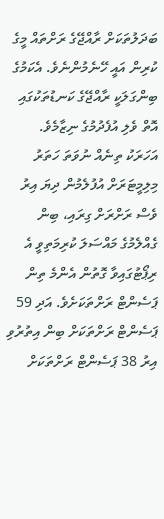ބަދަލުތަކަށް ރާއްޖޭގެ ރަށްތައް މީގެ ކުރިން އައީ ހޭނެމުންނެވެ. އެކަމުގެ ބިންގަލަކީ ރާއްޖޭގެ ކަނޑުތަކުގައި އޮތް ވެލި އުފެދުމުގެ ނިޒާމެވެ. އަހަރަކު ތިނެއް ނުވަތަ ހަތަރު މިލިމީޓަރަށް އުފުލެމުން ދިޔަ އިރު ވެސް ރަށްރަށް ގިރައި، ބިން ގެއްލެމުގެ މައްސަލަ ކުރިމަތިވީ އެ ރިޕޯޓުގައިވާ ގޮތުން އެންމެ ތިން ޕަސެންޓް ރަށްތަކަށެވެ. އަދި 59 ޕަސެންޓް ރަށްތަކަށް ބިން އިތުރުވި އިރު 38 ޕަސެންޓް ރަށްތަކަށް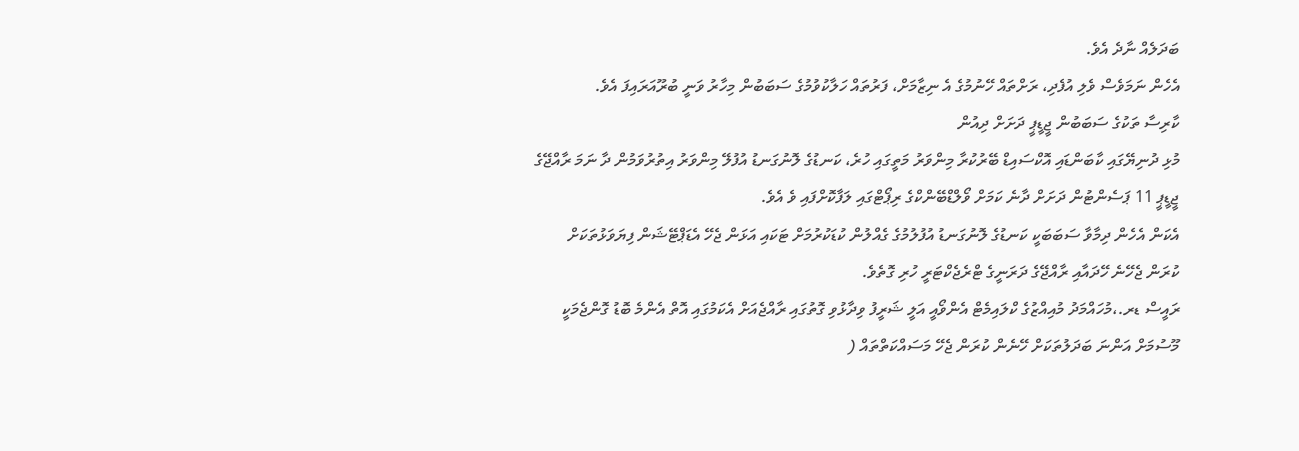ބަދަލެއް ނާދެ އެވެ.
އެހެން ނަމަވެސް ވެލި އުފެދި، ރަށްތައް ހޭނުމުގެ އެ ނިޒާމަށް، ފަރުތައް ހަލާކުވުމުގެ ސަބަބުން މިހާރު ވަނީ ބުރޫއަރައިފަ އެވެ.
ކާރިސާ ތަކުގެ ސަބަބުން ޖީޑީޕީ ދަށަށް ދިއުން
މުޅި ދުނިޔޭގައި ކާބަންޑައި އޮކްސައިޑް ބޭރުކުރާ މިންވަރު މަތީގައި ހުރެ، ކަނޑުގެ ލޮނުގަނޑު އުފުލޭ މިންވަރު އިތުރުވަމުން ދާ ނަމަ ރާއްޖޭގެ ޖީޑީޕީ 11 ޕަސެންޓުން ދަށަށް ދާނެ ކަމަށް ވޯލްޑްބޭންކްގެ ރިޕޯޓްގައި ލަފާކޮށްފައި ވެ އެވެ.
އެކަން އެހެން ދިމާވާ ސަބަބަކީ ކަނޑުގެ ލޮނުގަނޑު އުފުލުމުގެ ގެއްލުން ކުޑަކުރުމަށް ޓަކައި އަޅަން ޖެހޭ އެޑަޕްޓޭޝަން ފިޔަވަޅުތަކަށް ކުރަން ޖެހޭނެ ހޭދައާއި ރާއްޖޭގެ ދަރަނީގެ ޓްރެޖެކްޓަރީ ހުރި ގޮތެވެ.
ރައީސް ޑރ.،މުހައްމަދު މުއިއްޒުގެ ކްލައިމެޓް އެންވޯއީ އަލީ ޝަރީފު ވިދާޅުވި ގޮތުގައި ރާއްޖެއަށް އެކަމުގައި އޮތް އެންމެ ބޮޑު ގޮންޖެމަކީ މޫސުމަށް އަންނަ ބަދަލުތަކަށް ހޭނެން ކުރަން ޖެހޭ މަސައްކަތްތައް (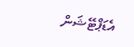އެޑަޕްޓޭޝަން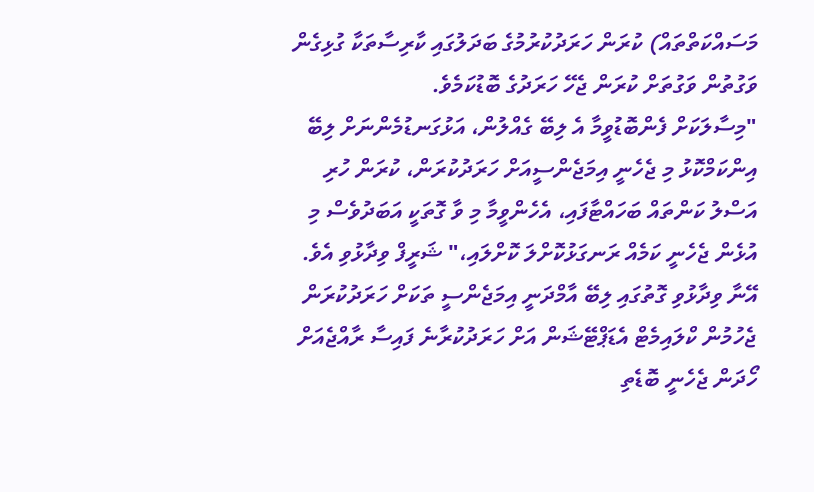މަސައްކަތްތައް) ކުރަން ހަރަދުކުރުމުގެ ބަދަލުގައި ކާރިސާތަކާ ގުޅިގެން ވަގުތުން ވަގުތަށް ކުރަން ޖެހޭ ހަރަދުގެ ބޮޑުކަމެވެ.
"މިސާލަކަށް ފެންބޮޑުވީމާ އެ ލިބޭ ގެއްލުން، އަޅުގަނޑުމެންނަށް ލިބޭ އިންކަމްކޮޅު މި ޖެހެނީ އިމަޖެންސީއަށް ހަރަދުކުރަން، ކުރަން ހުރި އަސްލު ކަންތައް ބަހައްޓާފައި، އެހެންވީމާ މި ވާ ގޮތަކީ އަބަދުވެސް މި އުޅެން ޖެހެނީ ކަމެއް ރަނގަޅުކޮށްލަ ކޮށްލައި،" ޝަރީފް ވިދާޅުވި އެވެ.
އޭނާ ވިދާޅުވި ގޮތުގައި ލިބޭ އާމްދަނީ އިމަޖެންސީ ތަކަށް ހަރަދުކުރަން ޖެހުމުން ކްލައިމެޓް އެޑަޕްޓޭޝަން އަށް ހަރަދުކުރާނެ ފައިސާ ރާއްޖެއަށް ހޯދަން ޖެހެނީ ބޮޑެތި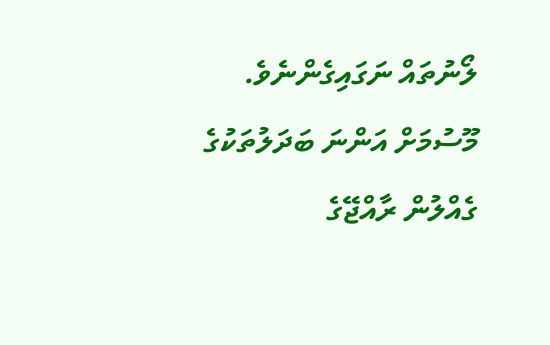ލޯނުތައް ނަގައިގެންނެވެ.
މޫސުމަށް އަންނަ ބަދަލުތަކުގެ ގެއްލުން ރާއްޖޭގެ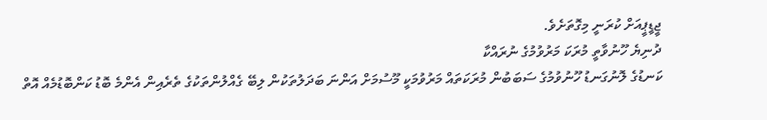ޖީޑީޕީއަށް ކުރަނީ މިގޮތަށެވެ.
ދުނިޔެ ހޫނުވާތީ މުރަކަ މަރުވުމުގެ ނުރައްކާ
ކަނޑުގެ ލޮނުގަނޑު ހޫނުވުމުގެ ސަބަބުން މުރަކަތައް މަރުވުމަކީ މޫސުމަށް އަންނަ ބަދަލުތަކުން ލިބޭ ގެއްލުންތަކުގެ ތެރެއިން އެންމެ ބޮޑު ކަންބޮޑުމެއް އޮތް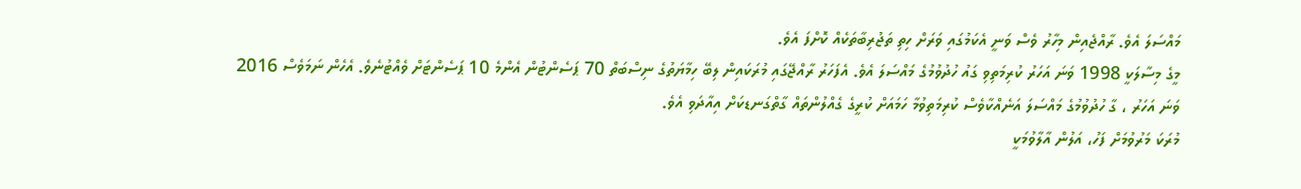މައްސަލަ އެވެ. ރާއްޖެއިން މިހާރު ވެސް ވަނީ އެކަމުގައި ވަރަށް ހިތި ތަޖުރިބާތަކެއް ކޮށްފަ އެވެ.
މީގެ މިސާލަކީ 1998 ވަނަ އަހަރު ކުރިމަތިވި ގައު ހުދުވުމުގެ މައްސަލަ އެވެ. އެފަހަރު ރާއްޖޭގައި މުރަކައިން ލިބޭ ހިމާޔަތުގެ ނިސްބަތް 70 ޕަސެންޓުން އެންމެ 10 ޕަސެންޓަށް ވެއްޓުނެވެ. އެހެން ނަމަވެސް 2016 ވަނަ އަހަރު ، ގާ ހުދުވުމުގެ މައްސަލަ އަނެއްކާވެސް ކުރިމަތިވުމާ ހަމައަށް ކުރީގެ ގެއްލުންތައް ގާތްގަނޑކަށް އިއާދަވި އެވެ.
މުރަކަ މަރުވުމަށް ފަހު، އަލުން އާލާވުމަކީ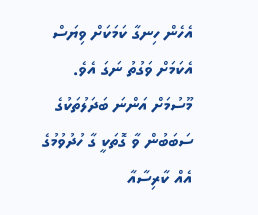އެހެން ހިނގާ ކަމަކަށް ވިޔަސް އެކަމަށް ވަގުތު ނަގަ އެވެ. މޫސުމަށް އަންނަ ބަދަލުތަކުގެ ސަބަބުން ވާ ގޮތަކީ ގާ ހުދުވުމުގެ އެއް ކާރިސާއާ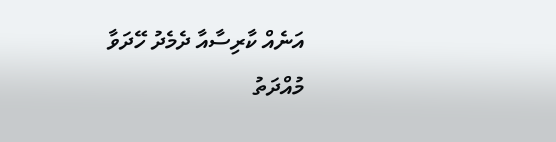އަނެއް ކާރިސާއާ ދެމެދު ހޭދަވާ މުއްދަތު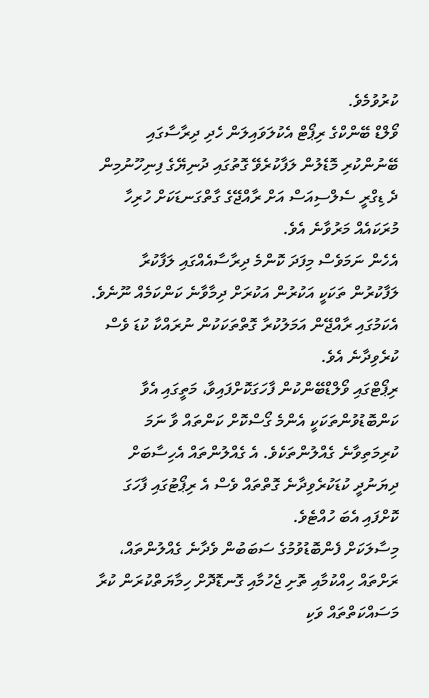ކުރުވުމެވެ.
ވޯލްޑް ބޭންކްގެ ރިޕޯޓް އެކުލަވައިލަން ހެދި ދިރާސާގައި ބޭނުންކުރި މޮޑެލުން ލަފާކުރެވޭ ގޮތުގައި ދުނިޔޭގެ ފިނިހޫނުމިން ދެ ޑިގްރީ ސެލްސިއަސް އަށް ރާއްޖޭގެ ގާތްގަނޑަކަށް ހުރިހާ މުރަކައެއް މަރުވާނެ އެވެ.
އެހެން ނަމަވެސް މިފަދަ ކޮންމެ ދިރާސާއެއްގައި ލަފާކުރާ ލަފާކުރުން ތަކަކީ އަކުރުން އަކުރަށް ދިމާވާނެ ކަންކަމެއް ނޫނެވެ. އެކަމުގައި ރާއްޖޭން އަމަލުކުރާ ގޮތްތަކަކުން ނުރައްކާ ކުޑަ ވެސް ކުރެވިދާނެ އެވެ.
ރިޕޯޓްގައި ވޯލްޑްބޭންކުން ފާހަގަކޮށްފައިވާ، މަތީގައި އެވާ ކަންބޮޑުވުންތަކަކީ އެންމެ ގޯސްކޮށް ކަންތައް ވާ ނަމަ ކުރިމަތިވާނެ ގެއްލުންތަކެވެ. އެ ގެއްލުންތައް އެހިސާބަށް ދިޔަނުދީ ކުޑަކުރެވިދާނެ ގޮތްތައް ވެސް އެ ރިޕޯޓުގައި ފާހަގަ ކޮށްފައި އެބަ ހުއްޓެވެ.
މިސާލަކަށް ފެންބޮޑުވުމުގެ ސަބަބުން ވެދާނެ ގެއްލުންތައް، ރަށްތައް ހިއްކުމާއި ތޮށި ޖެހުމާއި ގޮނޑޮދޮށް ހިމާޔަތްކުރަން ކުރާ މަސައްކަތްތައް ވަކި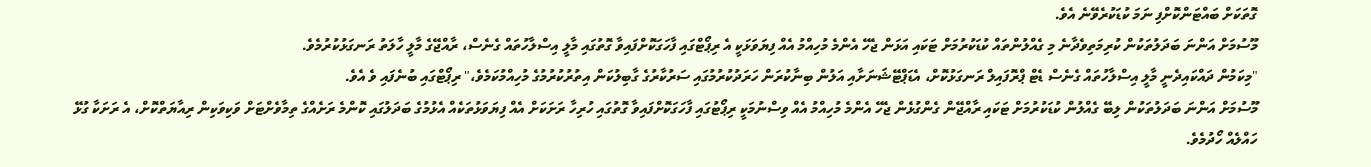ގޮތަކަށް ބައްޓަންކޮށްފި ނަމަ ކުޑަކުރެވޭނެ އެވެ.
މޫސުމަށް އަންނަ ބަދަލުތަކުން ކުރިމަތިވެދާނެ މި ގެއްލުންތައް ކުޑަކުރުމަށް ޓަކައި އަޅަން ޖެހޭ އެންމެ މުހިއްމު އެއް ފިޔަވަޅަކީ އެ ރިޕޯޓްގައި ފާހަގަކޮށްފައިވާ ގޮތުގައި މާލީ އިސްލާހުތައް ގެނެސް، ރާއްޖޭގެ މާލީ ހާލަތު ރަނގަޅުކުރުމެވެ.
"މިކަމުން ދައްކައިދެނީ މާލީ އިސްލާހުތައް ގެނެސް ޑެޓް ޕްރޮފައިލް ރަނގަޅުކޮށް، އެޑަޕްޓޭޝަނަށާއި އަލުން ބިނާކުރަން ހަރަދުކުރުމުގައި ސަރުކާރުގެ ގާބިލުކަން އިތުރުކުރުމުގެ މުހިއްމުކަމެވެ،" ރިޕޯޓްގައި ބުނެފައި ވެ އެވެ.
މޫސުމަށް އަންނަ ބަދަލުތަކުން ލިބޭ ގެއްލުން ކުޑަކުރުމަށް ޓަކައި ރާއްޖޭން ގެންގުޅެން ޖެހޭ އެންމެ މުހިއްމު އެއް ވިސްނުމަކީ ރިޕޯޓުގައި ފާހަގަކޮށްފައިވާ ގޮތުގައި ހުރިހާ ރަށަކަށް އެއް ފިޔަވަޅުތަކެއް އެޅުމުގެ ބަދަލުގައި ކޮންމެ ރަށެއްގެ ތިމާވެށްޓަށް ވަކިވަކިން ރިއާޔަތްކޮށް، އެ ރަށަކާ ގުޅޭ ހައްލެއް ހޯދުމެވެ.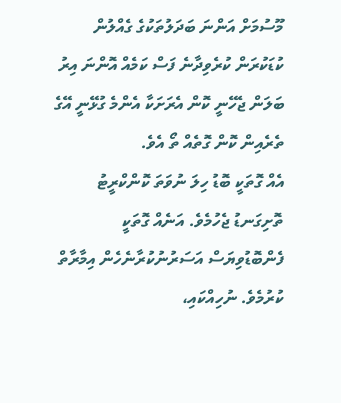މޫސުމަށް އަންނަ ބަދަލުތަކުގެ ގެއްލުން ކުޑަކުރަން ކުރެވިދާނެ ފަސް ކަމެއް އޮންނަ އިރު ބަލަން ޖެހޭނީ ކޮން އެރަށަކާ އެންމެ ގުޅޭނީ އޭގެ ތެރެއިން ކޮން ގޮތެއް ތޯ އެވެ.
އެއް ގޮތަކީ ބޮޑު ހިލަ ނުވަތަ ކޮންކްރީޓު ތޮށިގަނޑު ޖެހުމެވެ. އަނެއް ގޮތަކީ ފެންބޮޑުވިޔަސް އަސަރުނުކުރާނެހެން އިމާރާތް ކުރުމެވެ. ނުހިއްކައި،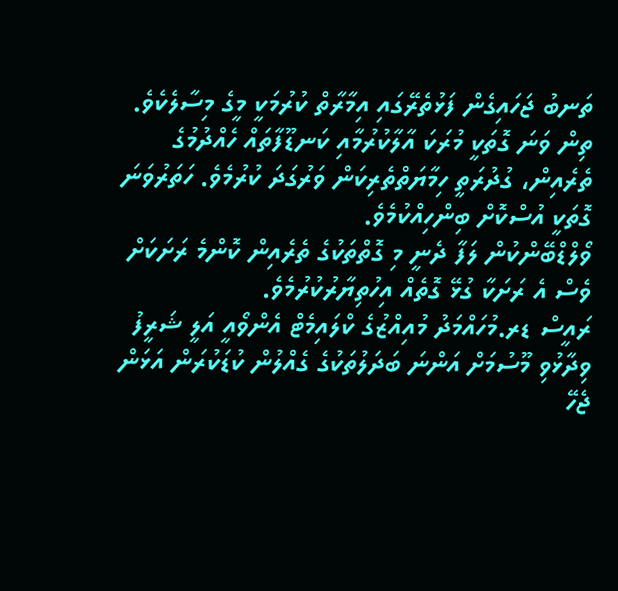ތަނބު ޖަހައިގެން ފަޅުތެރޭގައި އިމާރާތް ކުރުމަކީ މީގެ މިސާލެކެވެ.
ތިން ވަނަ ގޮތަކީ މުރަކަ އާލާކުރުމާއި ކަނޑޫފާތައް ހެއްދުމުގެ ތެރެއިން، ގުދުރަތީ ހިމާޔަތްތެރިކަން ވަރުގަދަ ކުރުމެވެ. ހަތަރުވަނަ ގޮތަކީ އުސްކޮށް ބިންހިއްކުމެވެ.
ވޯލްޑްބޭންކުން ލަފާ ދެނީ މި ގޮތްތަކުގެ ތެރެއިން ކޮންމެ ރަށަކަށް ވެސް އެ ރަށަކާ ގުޅޭ ގޮތެއް އިހުތިޔާރުކުރުމެވެ.
ރައީސް ޑރ.މުހައްމަދު މުއިއްޒުގެ ކްލައިމެޓް އެންވޯއީ އަލީ ޝަރީފު ވިދާޅުވި މޫސުމަށް އަންނަ ބަދަލުތަކުގެ ގެއްލުން ކުޑަކުރަން އަޅަން ޖެހޭ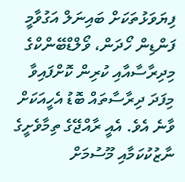ފިޔަވަޅުތަކަށް ބައިނަލް އަގުވާމީ ފަންޑިން ހޯދަން، ވޯލްޑްބޭންކްގެ މިދިރާސާއާއި ކުރިން ކޮށްފައިވާ މިފަދަ ދިރާސާތައް ބޮޑު އެހީއަކަށް ވާނެ އެވެ. އެއީ ރާއްޖޭގެ ތިމާވެށީގެ ނާޒުކުކަމާއި މޫސުމަށް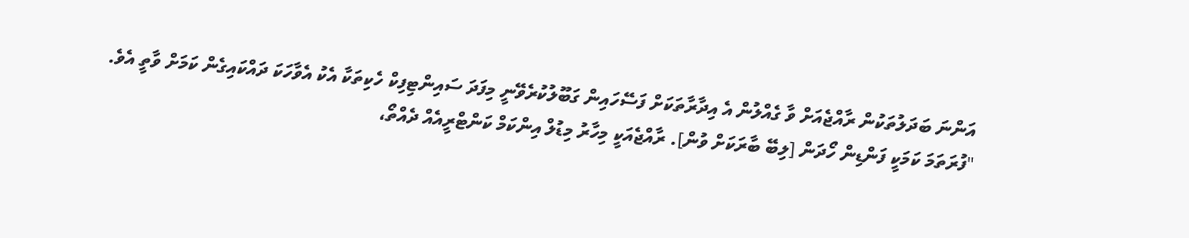އަންނަ ބަދަލުތަކުން ރާއްޖެއަށް ވާ ގެއްލުން އެ އިދާރާތަކަށް ފަސޭހައިން ގަބޫލުކުރެވޭނީ މިފަދަ ސައިންޓިފިކް ހެކިތަކާ އެކު އެވާހަކަ ދައްކައިގެން ކަމަށް ވާތީ އެވެ.
"ފުރަތަމަ ކަމަކީ ފަންޑިން ހޯދަން [ލިބޭ ބާރަކަށް ވުން]. ރާއްޖެއަކީ މިހާރު މިޑުލް އިންކަމް ކަންޓްރީއެއް ދެއްތޯ،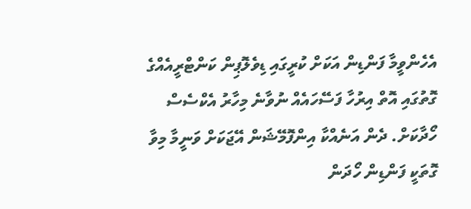އެހެންވީމާ ފަންޑިން އަކަށް ކުރީގައި ޑިވެލޮޕިން ކަންޓްރީއެއްގެ ގޮތުގައި އޮތް އިރުހާ ފަސޭހައެއް ނުވާނެ މިހާރު އެކްސެސް ހޯދާކަށް. ދެން އަނެއްކާ އިންފޮމޭޝަން އޭޖަކަށް ވަނީމާ މިވާ ގޮތަކީ ފަންޑިން ހޯދަން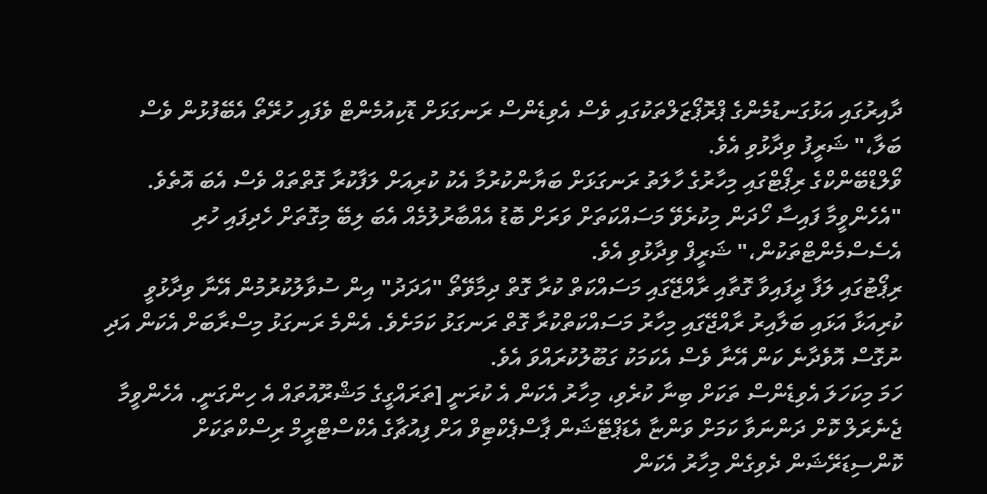ދާއިރުގައި އަޅުގަނޑުމެންގެ ޕްރޮޕޯޒަލްތަކުގައި ވެސް އެވިޑެންސް ރަނގަޅަށް ޑޮކިއުމެންޓް ވެފައި ހުރޭތޯ އެބޭފުޅުން ވެސް ބަލާ،" ޝަރީފު ވިދާޅުވި އެވެ.
ވޯލްޑްބޭންކްގެ ރިޕޯޓްގައި މިހާރުގެ ހާލަތު ރަނގަޅަށް ބަޔާންކުރުމާ އެކު ކުރިއަށް ލަފާކުރާ ގޮތްތައް ވެސް އެބަ އޮތެވެ.
"އެހެންވީމާ ފައިސާ ހޯދަން މިކުރެވޭ މަސައްކަތަށް ވަރަށް ބޮޑު އެއްބާރުލުމެއް އެބަ ލިބޭ މިގޮތަށް ހެދިފައި ހުރި އެސެސްމެންޓްތަކުން،" ޝަރީފް ވިދާޅުވި އެވެ.
ރިޕޯޓުގައި ލަފާ ދީފައިވާ ގޮތާއި ރާއްޖޭގައި މަސައްކަތް ކުރާ ގޮތް ދިމާވޭތޯ "އަދަދު" އިން ސުވާލުކުރުމުން އޭނާ ވިދާޅުވީ ކުރިއަޅާ އަޅައި ބަލާއިރު ރާއްޖޭގައި މިހާރު މަސައްކަތްކުރާ ގޮތް ރަނގަޅު ކަމަށެވެ. އެންމެ ރަނގަޅު މިސްރާބަށް އެކަން އަދި ނުގޮސް އޮވެދާނެ ކަން އޭނާ ވެސް އެކަމަކު ގަބޫލުކުރައްވަ އެވެ.
ހަމަ މިކަހަލަ އެވިޑެންސް ތަކަށް ބިނާ ކުރެވި، މިހާރު އެކަން އެ ކުރަނީ [ތަރައްގީގެ މަޝްރޫއުތައް އެ ހިންގަނީ. އެހެންވީމާ ޖެނެރަލް ކޮށް ދަންނަވާ ކަމަށް ވަންޏާ އެޑަޕްޓޭޝަން ޕާސްޕެކްޓިވް އަށް ފިއުޗާގެ އެކްސްޓްރީމް ރިސްކްތަކަށް ކޮންސިޑަރޭޝަން ދެވިގެން މިހާރު އެކަން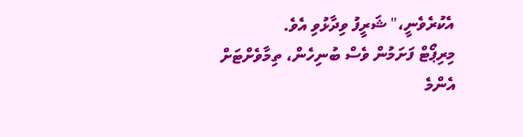އެކުރެވެނީ،" ޝަރީފު ވިދާޅުވި އެވެ.
މިރިޕޯޓް ފަށަމުން ވެސް ބުނިހެން، ތިމާވެށްޓަށް އެންމެ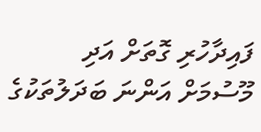ފައިދާހުރި ގޮތަށް އަދި މޫސުމަށް އަންނަ ބަދަލުތަކުގެ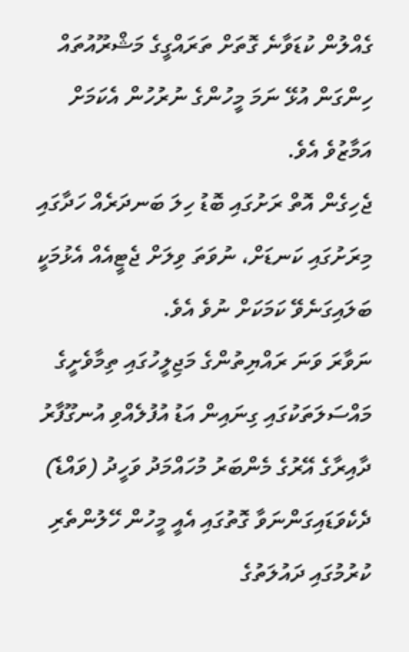ގެއްލުން ކުޑަވާނެ ގޮތަށް ތަރައްގީގެ މަޝްރޫއުތައް ހިންގަން އުޅޭ ނަމަ މީހުންގެ ނުރުހުން އެކަމަށް އަމާޒުވެ އެވެ.
ޖެހިގެން އޮތް ރަށުގައި ބޮޑު ހިލަ ބަނދަރެއް ހަދާގައި މިރަށުގައި ކަނޑަށް، ނުވަތަ ވިލަށް ޖެޓީއެއް އެޅުމަކީ ބަލައިގަނެވޭ ކަމަކަށް ނުވެ އެވެ.
ނަވާރަ ވަނަ ރައްޔިތުންގެ މަޖިލީހުގައި ތިމާވެށީގެ މައްސަލަތަކުގައި ގިނައިން އަޑު އުފުލެއްވި އުނގޫފާރު ދާއިރާގެ އޭރުގެ މެންބަރު މުހައްމަދު ވަހީދު (ވައްޑެ) ދެކެވަޑައިގަންނަވާ ގޮތުގައި އެއީ މީހުން ހޭލުންތެރި ކުރުމުގައި ދައުލަތުގެ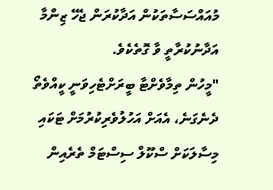މުއައްސަސާތަކުން އަދާކުރަން ޖެހޭ ޒިންމާ އަދާނުކުރާތީ ވާ ގޮތެކެވެ.
"މީހުން ތިމާވެށްޓާ ބީރަށްޓެހިވަނީ ކީއްވެތޯ ދެނެގަނެ، އެއަށް އަހުލުވެރިކުރުމަށް ޓަކައި މިސާލަކަށް ސްކޫލް ސިސްޓަމް ތެރެއިން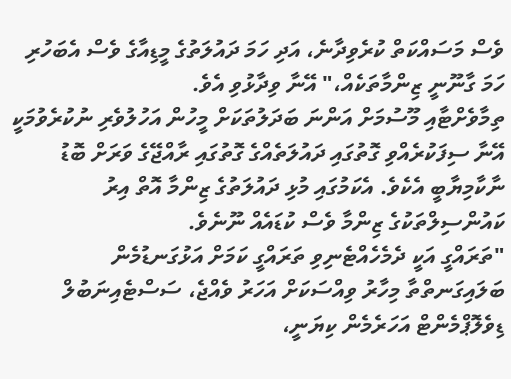ވެސް މަސައްކަތް ކުރެވިދާނެ، އަދި ހަމަ ދައުލަތުގެ މީޑިއާގެ ވެސް އެބަހުރި ހަމަ ގާނޫނީ ޒިންމާތަކެއް،" އޭނާ ވިދާޅުވި އެވެ.
ތިމާވެށްޓާއި މޫސުމަށް އަންނަ ބަދަލުތަކަށް މީހުން އަހުލުވެރި ނުކުރެވުމަކީ އޭނާ ސިފަކުރެއްވި ގޮތުގައި ދައުލަތެއްގެ ގޮތުގައި ރާއްޖޭގެ ވަރަށް ބޮޑު ނާކާމިޔާބީ އެކެވެ. އެކަމުގައި މުޅި ދައުލަތުގެ ޒިންމާ އޮތް އިރު ކައުންސިލްތަކުގެ ޒިންމާ ވެސް ކުޑައެއް ނޫނެވެ.
"ތަރައްގީ އަކީ ދެމެހެއްޓެނިވި ތަރައްގީ ކަމަށް އަޅުގަނޑުމެން ބަލައިގަނތްތާ މިހާރު ވިއްސަކަށް އަހަރު ވެއްޖެ، ސަސްޓެއިނަބުލް ޑިވެލޮޕްމެންޓް އަހަރެމެން ކިޔަނީ،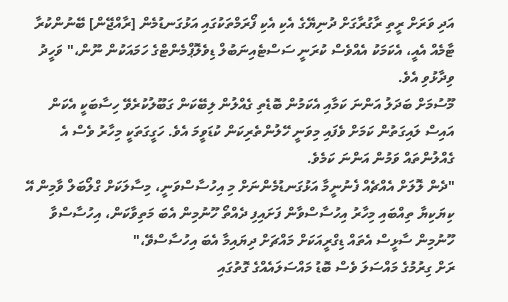އަދި ވަރަށް ރީތި ރާގުރާގަށް ދުނިޔޭގެ އެކި އެކި ފޯރަމްތަކުގައި އަޅުގަނޑުމެން [ރާއްޖޭން] ބޭނުންކުރާ ޓާމެއް އެއީ، އެކަމަކު އެއްވެސް ކުރަނީ ސަސްޓެއިނަބުލް ޑިވެލޮޕްމެންޓްގެ ހަމައަކުން ނޫން،" ވަހީދު ވިދާޅުވި އެވެ.
މޫސުމަށް ބަދަލު އަންނަ ކަމާއި އެކަމުން ބޮޑެތި ގެއްލުން ލިބޭކަން ގަބޫލުކުރެވޭ ހިސާބަކީ އެކަން އައިސް ލައިގަތުން ކަމަށް ވެފައި މިވަނީ ހޭލުންތެރިކަން ކުޑަވީމަ އެވެ. ހަގީގަތަކީ މިހާރު ވެސް އެ ގެއްލުންތައް ވަމުން އަންނަ ކަމެވެ.
"ދެން ލޮލަށް އެއްޗެއް ފެނުނީމާ އަޅުގަނޑުމެންނަށް މި އިހުސާސްވަނީ، މިސާލަކަށް ގްލޯބަލް ވާމިން އޭ ކިޔަކިޔާ ތިއްބައި މިހާރު އިހުސާސްވާން ފަށައިފި ދެއްތޯ ހޫނުމިން އެބަ މަތިވާކަން، އިހުސާސްވާ ހޫނުމިން ސާޅީސް އެތައް ޑިގްރީއަކަށް މައްޗަށް ދިޔައިމާ އެބަ އިހުސާސްވޭ،"
ރަށް ގިރުމުގެ މައްސަލަ ވެސް ބޮޑު މައްސަލައެއްގެ ގޮތުގައި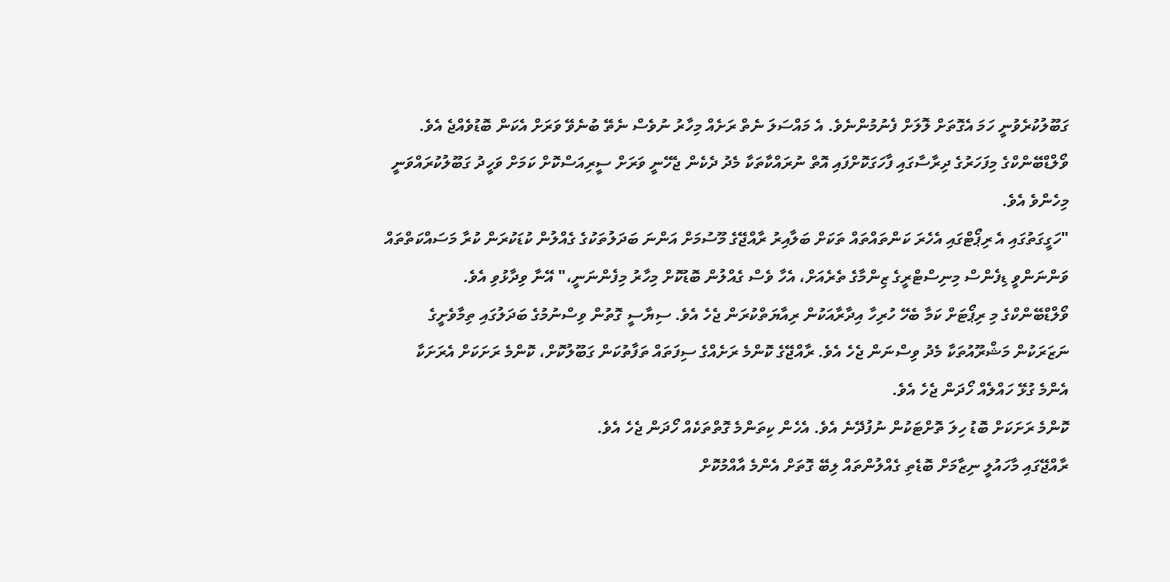ގަބޫލުކުރެވުނީ ހަމަ އެގޮތަށް ލޮލަށް ފެނުމުންނެވެ. އެ މައްސަލަ ނެތް ރަށެއް މިހާރު ނުވެސް ނެތޭ ބުނެވޭ ވަރަށް އެކަން ބޮޑުވެއްޖެ އެވެ.
ވޯލްޑްބޭންކްގެ މިފަހަރުގެ ދިރާސާގައި ފާހަގަކޮށްފައި އޮތް ނުރައްކާތަކާ މެދު ދެކެން ޖެހޭނީ ވަރަށް ސީރިއަސްކޮށް ކަމަށް ވަހީދު ގަބޫލުކުރައްވަނީ މިހެންވެ އެވެ.
"ހަގީގަތުގައި އެ ރިޕޯޓްގައި އެހެރަ ކަންތައްތައް ތަކަށް ބަލާއިރު ރާއްޖޭގެ މޫސުމަށް އަންނަ ބަދަލުތަކުގެ ގެއްލުން ކުޑަކުރަން ކުރާ މަސައްކަތްތައް ވަންނަންވީ ޑިފެންސް މިނިސްޓްރީގެ ޒިންމާގެ ތެރެއަށް، އެހާ ވެސް ގެއްލުން ބޮޑުކޮށް މިހާރު މިފެންނަނީ،" އޭނާ ވިދާޅުވި އެވެ.
ވޯލްޑްބޭންކްގެ މި ރިޕޯޓަށް ކަމާ ބެހޭ ހުރިހާ އިދާރާއަކުން ރިއާޔަތްކުރަން ޖެހެ އެވެ. ސިޔާސީ ގޮތުން ވިސްނުމުގެ ބަދަލުގައި ތިމާވެށީގެ ނަޒަރަކުން މަޝްރޫއުތަކާ މެދު ވިސްނަން ޖެހެ އެވެ. ރާއްޖޭގެ ކޮންމެ ރަށެއްގެ ސިފަތައް ތަފާތުކަން ގަބޫލުކޮށް، ކޮންމެ ރަށަކަށް އެރަށަކާ އެންމެ ގުޅޭ ހައްލެއް ހޯދަން ޖެހެ އެވެ.
ކޮންމެ ރަށަކަށް ބޮޑު ހިލަ ތޮށްޓަކުން ނުފުދޭނެ އެވެ. އެހެން ކިތަންމެ ގޮތްތަކެއް ހޯދަން ޖެހެ އެވެ.
ރާއްޖޭގައި މާހައުލީ ނިޒާމަށް ބޮޑެތި ގެއްލުންތައް ލިބޭ ގޮތަށް އެންމެ އާއްމުކޮށް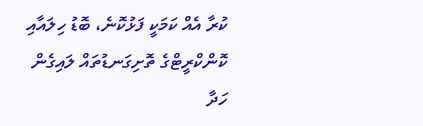ކުރާ އެއް ކަމަކީ ފަޅުކޮނެ، ބޮޑު ހިލައާއި ކޮންކްރީޓްގެ ތޮށިގަނޑުތައް ލައިގެން ހަދާ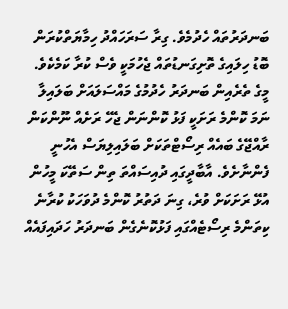ބަނދަރުތައް ހެދުމެވެ. ގިރާ ސަރަހައްދު ހިމާޔަތްކުރަން ބޮޑު ހިލައިގެ ތޮށިގަނޑުތައް ޖެހުމަކީ ވެސް ކުރާ ކަމެކެވެ.
މީގެ ތެރެއިން ބަނދަރު ހެދުމުގެ މައްސަލައަށް ބަލައިލާ ނަމަ ކޮންމެ ރަށަކީ ފަޅު ކޮންނަން ޖެހޭ ރަށެއް ނޫންކަން ރާއްޖޭގެ ބައެއް ރިސޯޓްތަކަށް ބަލައިލިޔަސް އެހުނީ ފެންނާށެވެ. އާބާދީގައި ދުއިސައްތަ ތިން ސަތޭކަ މީހުން އުޅޭ ރަށަކަށް ވުރެ، ގިނަ ދަތުރު ކޮންމެ ދުވަހަކު ކުރާނެ ކިތަންމެ ރިސޯޓެއްގައި ފަޅުކޮނެގެން ބަނދަރު ހަދައިފައެއް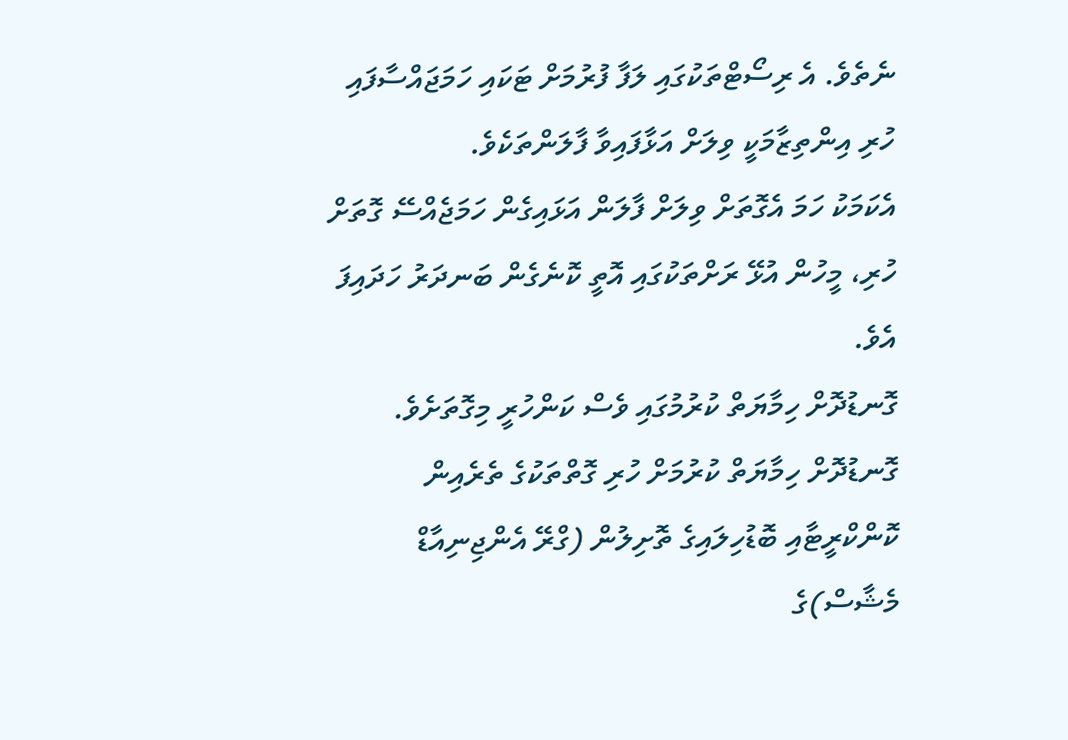ނެތެވެ. އެ ރިސޯޓްތަކުގައި ލަފާ ފުރުމަށް ޓަކައި ހަމަޖައްސާފައި ހުރި އިންތިޒާމަކީ ވިލަށް އަޅާފައިވާ ފާލަންތަކެވެ.
އެކަމަކު ހަމަ އެގޮތަށް ވިލަށް ފާލަން އަޅައިގެން ހަމަޖެއްސޭ ގޮތަށް ހުރި، މީހުން އުޅޭ ރަށްތަކުގައި އޮތީ ކޮނެގެން ބަނދަރު ހަދައިފަ އެވެ.
ގޮނޑުދޮށް ހިމާޔަތް ކުރުމުގައި ވެސް ކަންހުރީ މިގޮތަށެވެ. ގޮނޑުދޮށް ހިމާޔަތް ކުރުމަށް ހުރި ގޮތްތަކުގެ ތެރެއިން ކޮންކްރީޓާއި ބޮޑުހިލައިގެ ތޮށިލުން (ގްރޭ އެންޖިނިއާޑް މެޝާސް)ގެ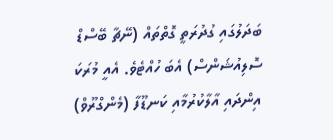ބަދަލުގައި ގުދުރަތީ ގޮތްތައް (ނޭޗާ ބޭސްޑް ސޮލިއުޝަންސް) އެބަ ހުއްޓެވެ. އެއީ މުރަކަ އިންދައި އާލާކުރުމާއި ކަނޑޫފާ (މެންގްރޫވް)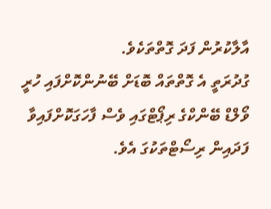އާލާކުރުން ފަދަ ގޮތްތަކެވެ.
ގުދުރަތީ އެ ގޮތްތައް ބޮޑަށް ބޭނުންކޮށްފައި ހުރީ ވޯލްޑް ބޭންކްގެ ރިޕޯޓްގައި ވެސް ފާހަގަކޮށްފައިވާ ފަދައިން ރިސޯޓްތަކުގަ އެވެ.